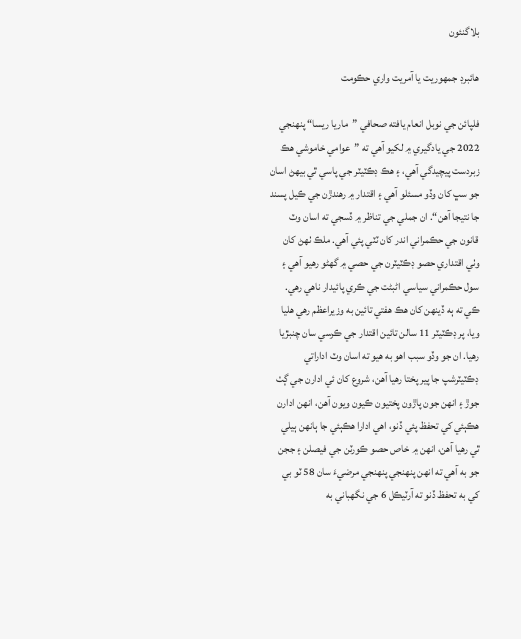بلاگنئون

هائبرڊ جمهوريت يا آمريت واري حڪومت

فلپائن جي نوبل انعام يافته صحافي ”ماريا ريسا“ پنهنجي 2022 جي يادگيري ۾ لکيو آهي ته ”عوامي خاموشي هڪ زبردست پيچيدگي آهي، ۽ هڪ ڊڪٽيٽر جي پاسي ٿي بيهڻ اسان جو سڀ کان وڏو مسئلو آهي ۽ اقتدار ۾ رهندڙن جي ڪيل پسند جا نتيجا آهن“. ان جملي جي تناظر ۾ ڏسجي ته اسان وٽ قانون جي حڪمراني اندر کان ٽٽي پئي آهي. ملڪ ٺهڻ کان وٺي اقتداري حصو ڊڪٽيٽرن جي حصي ۾ گهڻو رهيو آهي ۽ سول حڪمراني سياسي اڻبڻت جي ڪري پائيدار ناهي رهي. ڪي ته ٻه ڏينهن کان هڪ هفتي تائين به وزيراعظم رهي هليا ويا، پر ڊڪٽيٽر 11 سالن تائين اقتدار جي ڪرسي سان چنبڙيا رهيا. ان جو وڏو سبب اهو به هيو ته اسان وٽ اداراتي ڊڪٽيٽرشپ جا پير پختا رهيا آهن، شروع کان ئي ادارن جي ڳٺ جوڙ ۽ انهن جون پاڙون پختيون ڪيون ويون آهن، انهن ادارن هڪٻئي کي تحفظ پئي ڏنو، اهي ادارا هڪٻئي جا ٻانهن ٻيلي ٿي رهيا آهن، انهن ۾ خاص حصو ڪورٽن جي فيصلن ۽ ججن جو به آهي ته انهن پنهنجي پنهنجي مرضيءَ سان 58 ٽو بي کي به تحفظ ڏنو ته آرٽيڪل 6 جي نگهباني به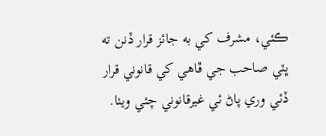ڪئي، مشرف کي به جائز قرار ڏنن ته ڀٽي صاحب جي ڦاهي کي قانوني قرار ڏئي وري پاڻ ئي غيرقانوني چئي ويٺا.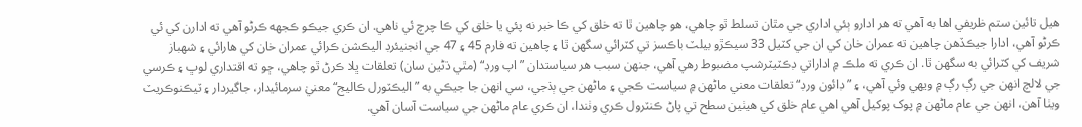هيل تائين ستم ظريفي اها به آهي ته هر ادارو ٻئي اداري جي مٿان تسلط ٿو چاهي، هو چاهين ٿا ته خلق کي ڪا خبر نه پئي يا خلق کي ڪا چرچ ئي ناهي. ان ڪري جيڪو ڪجھه ڪرڻو آهي ته ادارن کي ئي ڪرڻو آهي، ادارا جيڪڏهن چاهين ته عمران خان کي ان جي کٽيل 33 سيڪڙو بيلٽ باڪسز تي کٽرائي سگهن ٿا ۽ چاهين ته فارم 45 ۽ 47 جي انجنيئرڊ اليڪشن ڪرائي عمران خان کي هارائي ۽ شهباز شريف کي کٽرائي به سگهن ٿا. ان ڪري ته ملڪ ۾ اداراتي ڊڪٽيٽرشپ مضبوط رهي آهي، جنهن سبب هر سياستدان ”اپ ورڊ“ (مٿي ڌڻين سان) تعلقات ڀلا ڪرڻ ٿو چاهي، ڇو ته اقتداري لوڀ ۽ ڪرسي جي لالچ انهن جي رڳ رڳ ۾ ويهي وئي آهي، ۽ ”ڊائون ورڊ“ تعلقات معني ماڻهن ۾ سياست ڪجي ۽ ماڻهن جي ٻڌجي، سي انهن جا جيڪي به ”اليڪٽورل ڪاليج“ معنيٰ سرمائيدار، جاگيردار ۽ ٽيڪنوڪريٽ ويٺا آهن، انهن جي عام ماڻهن ۾ پوک پوکيل آهي اهي عام خلق کي هيٺين سطح تي پاڻ ڪنٽرول ڪري وٺندا، ان ڪري عام ماڻهن جي سياست آسان آهي.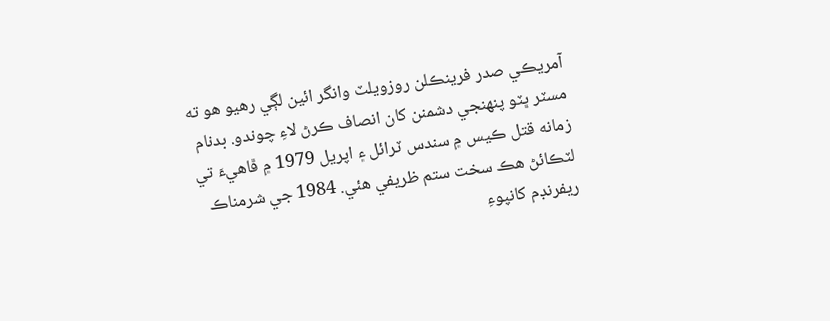آمريڪي صدر فرينڪلن روزويلٽ وانگر ائين لڳي رهيو هو ته مسٽر ڀٽو پنهنجي دشمنن کان انصاف ڪرڻ لاءِ چوندو. بدنام زمانه قتل ڪيس ۾ سندس ٽرائل ۽ اپريل 1979 ۾ ڦاهيءَ تي لٽڪائڻ هڪ سخت ستم ظريفي هئي. 1984 جي شرمناڪ ريفرنڊم کانپوءِ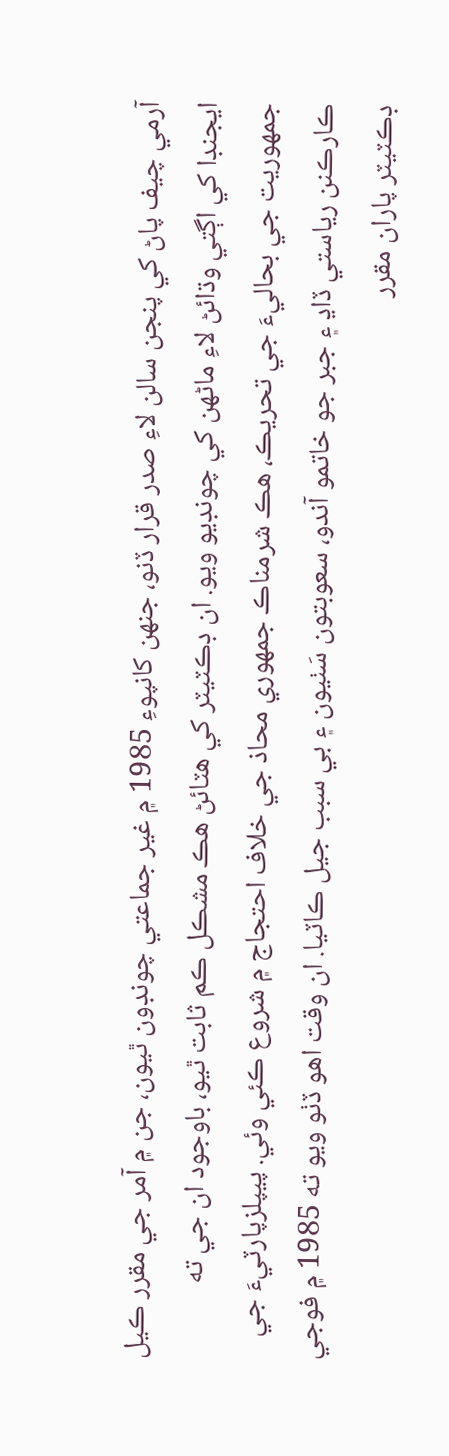آرمي چيف پاڻ کي پنجن سالن لاءِ صدر قرار ڏنو، جنهن کانپوءِ 1985 ۾ غير جماعتي چونڊون ٿيون، جن ۾ آمر جي مقرر ڪيل ايجنڊا کي اڳتي وڌائڻ لاءِ ماڻهن کي چونڊيو ويو. ان ڊڪٽيٽر کي هٽائڻ هڪ مشڪل ڪم ثابت ٿيو، باوجود ان جي ته جمهوريت جي بحاليءَ جي تحريڪ، هڪ شرمناڪ جمهوري محاذ جي خلاف احتجاج ۾ شروع ڪئي وئي. پيپلزپارٽيءَ جي ڪارڪنن رياستي ڏاڍ ۽ جبر جو خاتمو آندو، سعوبتون سَٺيون ۽ بي سبب جيل ڪاٽيا. ان وقت اهو ڏٺو ويو ته 1985 ۾ فوجي ڊڪٽيٽر پاران مقرر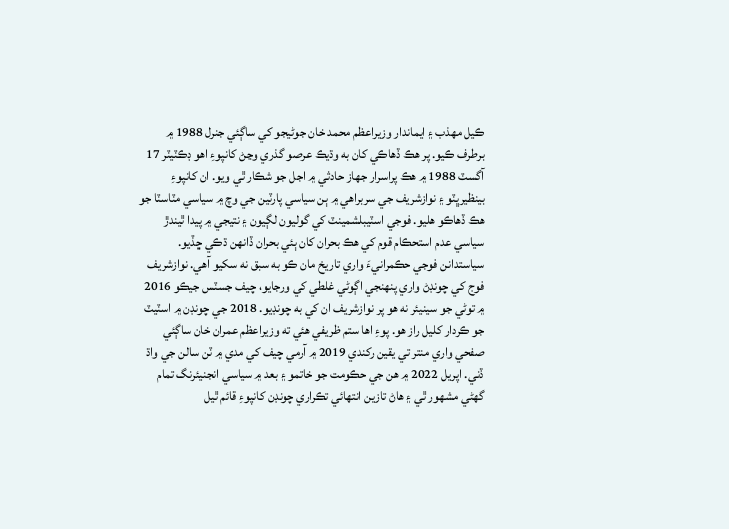ڪيل مهذب ۽ ايماندار وزيراعظم محمد خان جوڻيجو کي ساڳئي جنرل 1988 ۾ برطرف ڪيو. پر هڪ ڏهاڪي کان به وڌيڪ عرصو گذري وڃڻ کانپوءِ اهو ڊڪٽيٽر 17 آگسٽ 1988 ۾ هڪ پراسرار جهاز حادثي ۾ اجل جو شڪار ٿي ويو. ان کانپوءِ بينظيرڀٽو ۽ نوازشريف جي سربراهي ۾ ٻن سياسي پارٽين جي وچ ۾ سياسي مٽاسٽا جو هڪ ڏهاڪو هليو. فوجي اسٽيبلشمينٽ کي گوليون لڳيون ۽ نتيجي ۾ پيدا ٿيندڙ سياسي عدم استحڪام قوم کي هڪ بحران کان ٻئي بحران ڏانهن ڌڪي ڇڏيو. سياستدانن فوجي حڪمرانيءَ واري تاريخ مان ڪو به سبق نه سکيو آهي. نوازشريف فوج کي چونڊڻ واري پنهنجي اڳوڻي غلطي کي ورجايو، چيف جسٽس جيڪو 2016 ۾ توڻي جو سينيئر نه هو پر نوازشريف ان کي به چونڊيو. 2018 جي چونڊن ۾ اسٽيٽ جو ڪردار کليل راز هو. پوءِ اها ستم ظريفي هئي ته وزيراعظم عمران خان ساڳئي صفحي واري منتر تي يقين رکندي 2019 ۾ آرمي چيف کي مدي ۾ ٽن سالن جي واڌ ڏني. اپريل 2022 ۾ هن جي حڪومت جو خاتمو ۽ بعد ۾ سياسي انجنيئرنگ تمام گهڻي مشهور ٿي ۽ هاڻ تازين انتهائي تڪراري چونڊن کانپوءِ قائم ٿيل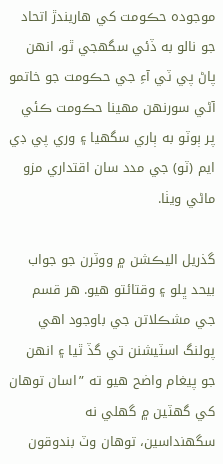موجوده حڪومت کي هاريندڙ اتحاد جو نالو به ڏئي سگهجي ٿو، انهن پاڻ پي ٽي آءِ جي حڪومت جو خاتمو آڻي سورنهن مهينا حڪومت ڪئي پر ٻوٽو به ٻاري سگهيا ۽ وري پي ڊي ايم (ٽو) جي مدد سان اقتداري مزو ماڻي ويٺا.

گذريل اليڪشن ۾ ووٽرن جو جواب بيحد ڀلو ۽ وقتائتو هيو. هر قسم جي مشڪلاتن جي باوجود اهي پولنگ اسٽيشنن تي گڏ ٿيا ۽ انهن جو پيغام واضح هيو ته ”اسان توهان کي گهٽين ۾ گهلي نه سگهنداسين، توهان وٽ بندوقون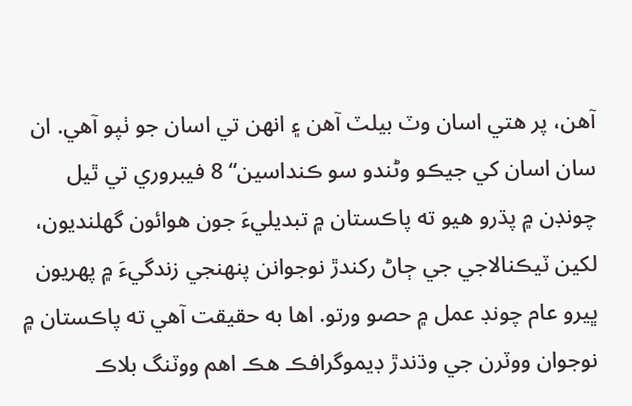آهن، پر هتي اسان وٽ بيلٽ آهن ۽ انهن تي اسان جو ٺپو آهي. ان سان اسان کي جيڪو وڻندو سو ڪنداسين“ 8 فيبروري تي ٿيل چونڊن ۾ پڌرو هيو ته پاڪستان ۾ تبديليءَ جون هوائون گهلنديون، لکين ٽيڪنالاجي جي ڄاڻ رکندڙ نوجوانن پنهنجي زندگيءَ ۾ پهريون ڀيرو عام چونڊ عمل ۾ حصو ورتو. اها به حقيقت آهي ته پاڪستان ۾ نوجوان ووٽرن جي وڌندڙ ڊيموگرافڪ هڪ اهم ووٽنگ بلاڪ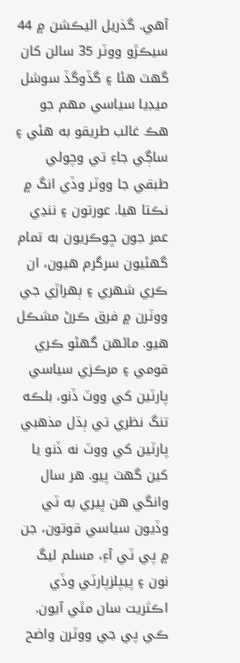آهي. گذريل اليڪشن ۾ 44 سيڪڙو ووٽر 35 سالن کان گهٽ هئا ۽ گڏوگڏ سوشل ميڊيا سياسي مهم جو هڪ غالب طريقو به هئي ۽ ساڳي جاءِ تي وچولي طبقي جا ووٽر وڏي انگ ۾ نڪتا هيا. عورتون ۽ ننڍي عمر جون ڇوڪريون به تمام گهڻيون سرگرم هيون، ان ڪري شهري ۽ ٻهراڙي جي ووٽرن ۾ فرق ڪرڻ مشڪل هيو. ماڻهن گهڻو ڪري قومي ۽ مرڪزي سياسي پارٽين کي ووٽ ڏنو، بلڪه تنگ نظري تي ٻڌل مذهبي پارٽين کي ووٽ نه ڏنو يا کين گهٽ پيو. هر سال وانگي هن ڀيري به ٽي وڏيون سياسي قوتون، جن ۾ پي ٽي آءِ، مسلم ليگ نون ۽ پيپلزپارٽي وڏي اڪثريت سان مٿي آيون. ڪي پي جي ووٽرن واضح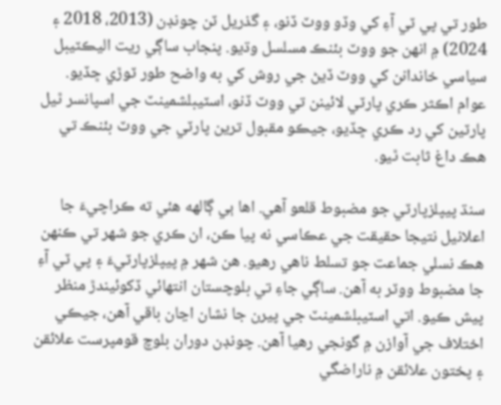طور تي پي ٽي آءِ کي وڏو ووٽ ڏنو، ۽ گذريل ٽن چونڊن (2013، 2018 ۽ 2024) ۾ انهن جو ووٽ بئنڪ مسلسل وڌيو. پنجاب ساڳي ريت اليڪٽيبل سياسي خاندانن کي ووٽ ڏيڻ جي روش کي به واضح طور ٽوڙي ڇڏيو. عوام اڪثر ڪري پارٽي لائينن تي ووٽ ڏنو، اسٽيبلشمينٽ جي اسپانسر ٿيل پارٽين کي رد ڪري ڇڏيو، جيڪو مقبول ترين پارٽي جي ووٽ بئنڪ تي هڪ داغ ثابت ٿيو.

سنڌ پيپلزپارٽي جو مضبوط قلعو آهي. اها ٻي ڳالھه هئي ته ڪراچيءَ جا اعلانيل نتيجا حقيقت جي عڪاسي نه پيا ڪن، ان ڪري جو شهر تي ڪنهن هڪ نسلي جماعت جو تسلط ناهي رهيو. هن شهر ۾ پيپلزپارٽيءَ ۽ پي ٽي آءِ جا مضبوط ووٽر به آهن. ساڳي جاءِ تي بلوچستان انتهائي ڏکوئيندڙ منظر پيش ڪيو. اتي اسٽيبلشمينٽ جي پيرن جا نشان اڃان باقي آهن، جيڪي اختلاف جي آوازن ۾ گونجي رهيا آهن. چونڊن دوران بلوچ قومپرست علائقن ۽ پختون علائقن ۾ ناراضگي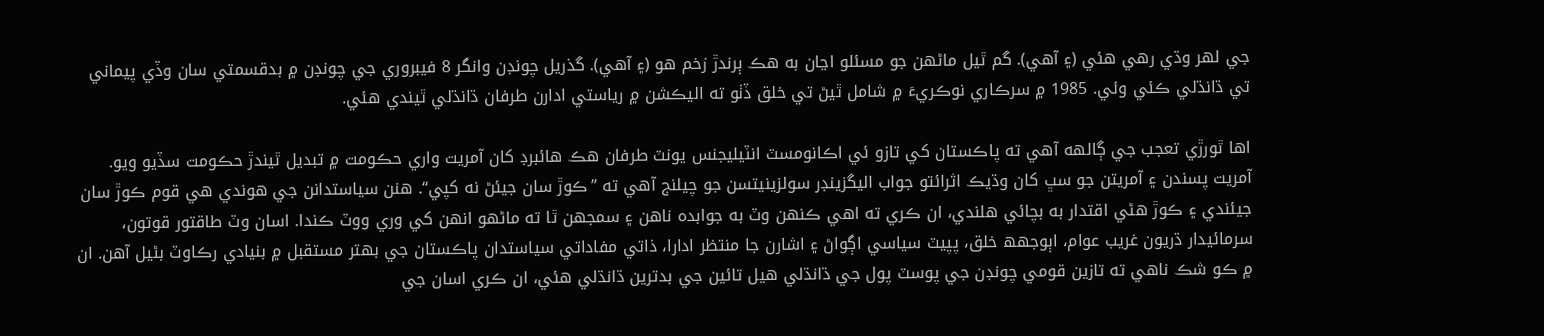جي لهر وڌي رهي هئي (۽ آهي). گم ٿيل ماڻهن جو مسئلو اڃان به هڪ ٻرندڙ زخم هو (۽ آهي). گذريل چونڊن وانگر 8 فيبروري جي چونڊن ۾ بدقسمتي سان وڏي پيماني تي ڌانڌلي ڪئي وئي. 1985 ۾ سرڪاري نوڪريءَ ۾ شامل ٿيڻ تي خلق ڏٺو ته اليڪشن ۾ رياستي ادارن طرفان ڌانڌلي ٿيندي هئي.

اها ٿورڙي تعجب جي ڳالھه آهي ته پاڪستان کي تازو ئي اڪانومسٽ انٽيليجنس يونٽ طرفان هڪ هائبرڊ کان آمريت واري حڪومت ۾ تبديل ٿيندڙ حڪومت سڏيو ويو. آمريت پسندن ۽ آمريتن جو سڀ کان وڌيڪ اثرائتو جواب اليگزينڊر سولزينيتسن جو چيلنج آهي ته ”ڪوڙ سان جيئڻ نه کپي“. هنن سياستدانن جي هوندي هي قوم ڪوڙ سان جيئندي ۽ ڪوڙ هڻي اقتدار به بچائي هلندي، ان ڪري ته اهي ڪنهن وٽ به جوابده ناهن ۽ سمجهن ٿا ته ماڻهو انهن کي وري ووٽ ڪندا. اسان وٽ طاقتور قوتون، سرمائيدار ڌريون غريب عوام، اٻوجهھ خلق، پپيٽ سياسي اڳواڻ ۽ اشارن جا منتظر ادارا، ذاتي مفاداتي سياستدان پاڪستان جي بهتر مستقبل ۾ بنيادي رڪاوٽ بڻيل آهن. ان ۾ ڪو شڪ ناهي ته تازين قومي چونڊن جي پوسٽ پول جي ڌانڌلي هيل تائين جي بدترين ڌانڌلي هئي، ان ڪري اسان جي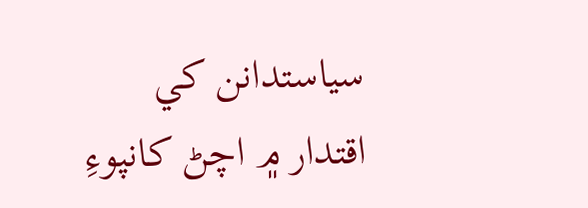سياستدانن کي اقتدار ۾ اچڻ کانپوءِ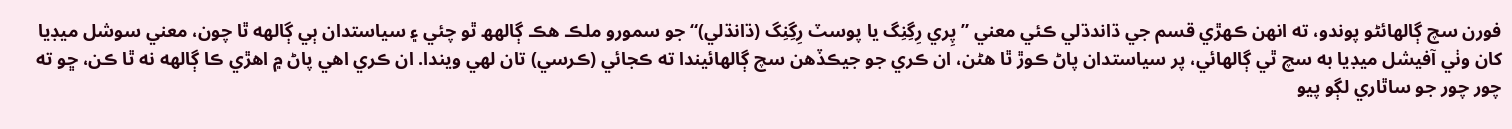فورن سچ ڳالهائڻو پوندو، ته انهن ڪهڙي قسم جي ڌاندڌلي ڪئي معني ”پِري رِگِنِگ يا پوسٽ رِگِنِگ (ڌانڌلي)“ جو سمورو ملڪ هڪ ڳالهھ ٿو چئي ۽ سياستدان ٻي ڳالھه ٿا چون، معني سوشل ميڊيا کان وٺي آفيشل ميڊيا به سچ ٿي ڳالهائي، پر سياستدان پاڻ ڪوڙ ٿا هڻن، ان ڪري جو جيڪڏهن سچ ڳالهائيندا ته ڪجائي (ڪرسي) تان لهي ويندا. ان ڪري اهي پاڻ ۾ اهڙي ڪا ڳالھه نه ٿا ڪن، ڇو ته چور چور جو ساٿاري لڳو پيو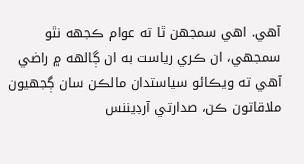آهي. اهي سمجهن ٿا ته عوام ڪجھه نٿو سمجهي، ان ڪري رياست به ان ڳالھه ۾ راضي آهي ته ويڪائو سياستدان مالڪن سان ڳجهيون ملاقاتون ڪن، صدارتي آرڊيننس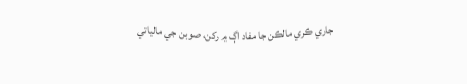جاري ڪري مالڪن جا مفاد اڳ ۾ رکن، صوبن جي مالياتي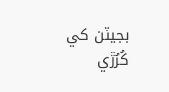بجيٽن کي کُرُڙي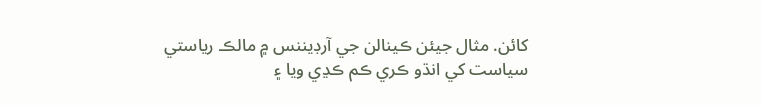کائن. مثال جيئن ڪينالن جي آرڊيننس ۾ مالڪ رياستي سياست کي انڌو ڪري ڪم ڪڍي ويا ۽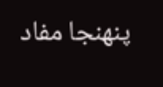پنهنجا مفاد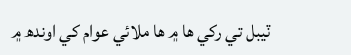ٽيبل تي رکي ها ۾ ها ملائي عوام کي اوندھ ۾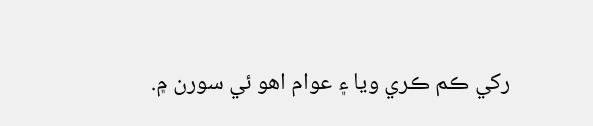رکي ڪم ڪري ويا ۽ عوام اهو ئي سورن ۾.